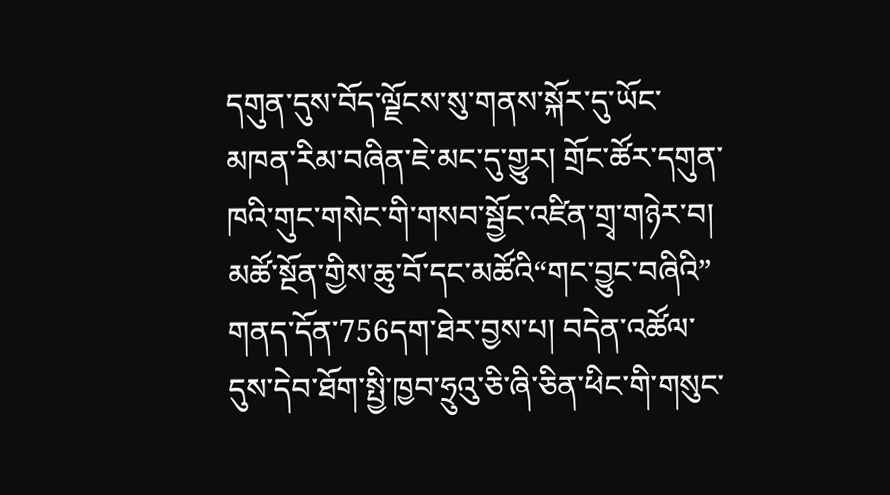དགུན་དུས་བོད་ལྗོངས་སུ་གནས་སྐོར་དུ་ཡོང་མཁན་རིམ་བཞིན་ཇེ་མང་དུ་གྱུར། གྲོང་ཚོར་དགུན་ཁའི་གུང་གསེང་གི་གསབ་སྦྱོང་འཛིན་གྲྭ་གཉེར་བ། མཚོ་སྔོན་གྱིས་ཆུ་བོ་དང་མཚོའི“གང་བྱུང་བཞིའི” གནད་དོན་756དག་ཐེར་བྱས་པ། བདེན་འཚོལ་དུས་དེབ་ཐོག་སྤྱི་ཁྱབ་ཧྲུའུ་ཅི་ཞི་ཅིན་ཕིང་གི་གསུང་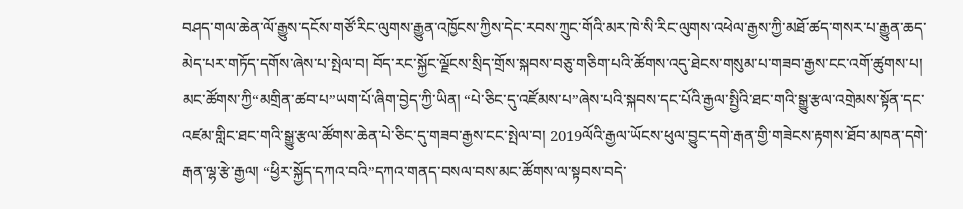བཤད་གལ་ཆེན་ལོ་རྒྱུས་དངོས་གཙོ་རིང་ལུགས་རྒྱུན་འཁྱོངས་ཀྱིས་དེང་རབས་ཀྲུང་གོའི་མར་ཁེ་སི་རིང་ལུགས་འཕེལ་རྒྱས་ཀྱི་མཐོ་ཚད་གསར་པ་རྒྱུན་ཆད་མེད་པར་གཏོད་དགོས་ཞེས་པ་སྤེལ་བ། བོད་རང་སྐྱོང་ལྗོངས་སྲིད་གྲོས་སྐབས་བཅུ་གཅིག་པའི་ཚོགས་འདུ་ཐེངས་གསུམ་པ་གཟབ་རྒྱས་ངང་འགོ་ཚུགས་པ། མང་ཚོགས་ཀྱི“མགྲིན་ཚབ་པ”ཡག་པོ་ཞིག་བྱེད་ཀྱི་ཡིན། “པེ་ཅིང་དུ་འཛོམས་པ”ཞེས་པའི་སྐབས་དང་པོའི་རྒྱལ་སྤྱིའི་ཐང་གའི་སྒྱུ་རྩལ་འགྲེམས་སྟོན་དང་འཛམ་གླིང་ཐང་གའི་སྒྱུ་རྩལ་ཚོགས་ཆེན་པེ་ཅིང་དུ་གཟབ་རྒྱས་ངང་སྤེལ་བ། 2019ལོའི་རྒྱལ་ཡོངས་ཕུལ་བྱུང་དགེ་རྒན་གྱི་གཟེངས་རྟགས་ཐོབ་མཁན་དགེ་རྒན་ལྷ་རྩེ་རྒྱལ། “ཕྱིར་སྐྱོད་དཀའ་བའི”དཀའ་གནད་བསལ་བས་མང་ཚོགས་ལ་སྟབས་བདེ་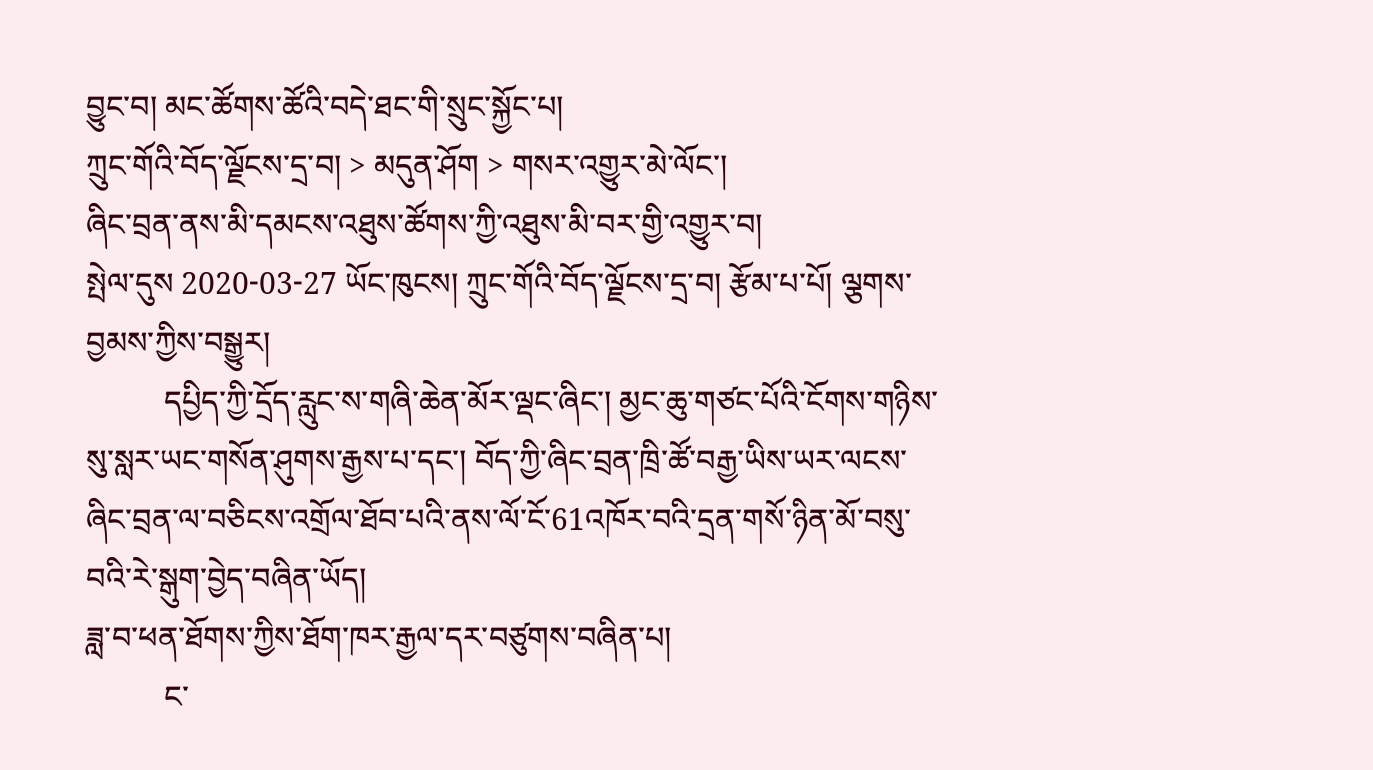བྱུང་བ། མང་ཚོགས་ཚོའི་བདེ་ཐང་གི་སྲུང་སྐྱོང་པ།
ཀྲུང་གོའི་བོད་ལྗོངས་དྲ་བ། > མདུན་ཤོག > གསར་འགྱུར་མེ་ལོང་།
ཞིང་བྲན་ནས་མི་དམངས་འཐུས་ཚོགས་ཀྱི་འཐུས་མི་བར་གྱི་འགྱུར་བ།
སྤེལ་དུས 2020-03-27 ཡོང་ཁུངས། ཀྲུང་གོའི་བོད་ལྗོངས་དྲ་བ། རྩོམ་པ་པོ། ལྕགས་བྱམས་ཀྱིས་བསྒྱུར།
          དཔྱིད་ཀྱི་དྲོད་རླུང་ས་གཞི་ཆེན་མོར་ལྡང་ཞིང་། མྱང་ཆུ་གཙང་པོའི་ངོགས་གཉིས་སུ་སླར་ཡང་གསོན་ཤུགས་རྒྱས་པ་དང་། བོད་ཀྱི་ཞིང་བྲན་ཁྲི་ཚོ་བརྒྱ་ཡིས་ཡར་ལངས་ཞིང་བྲན་ལ་བཅིངས་འགྲོལ་ཐོབ་པའི་ནས་ལོ་ངོ་61འཁོར་བའི་དྲན་གསོ་ཉིན་མོ་བསུ་བའི་རེ་སྒུག་བྱེད་བཞིན་ཡོད།
ཟླ་བ་ཕན་ཐོགས་ཀྱིས་ཐོག་ཁར་རྒྱལ་དར་བཙུགས་བཞིན་པ།
          ང་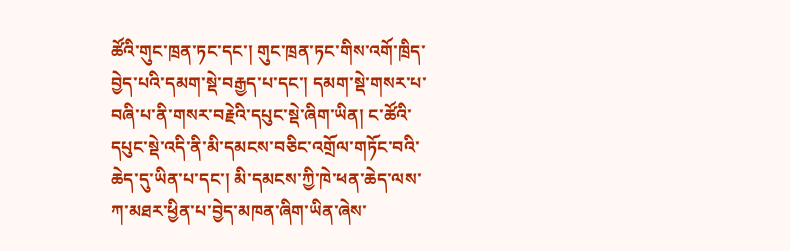ཚོའི་གུང་ཁྲན་ཏང་དང་། གུང་ཁྲན་ཏང་གིས་འགོ་ཁྲིད་བྱེད་པའི་དམག་སྡེ་བརྒྱད་པ་དང་། དམག་སྡེ་གསར་པ་བཞི་པ་ནི་གསར་བརྗེའི་དཔུང་སྡེ་ཞིག་ཡིན། ང་ཚོའི་དཔུང་སྡེ་འདི་ནི་མི་དམངས་བཅིང་འགྲོལ་གཏོང་བའི་ཆེད་དུ་ཡིན་པ་དང་། མི་དམངས་ཀྱི་ཁེ་ཕན་ཆེད་ལས་ཀ་མཐར་ཕྱིན་པ་བྱེད་མཁན་ཞིག་ཡིན་ཞེས་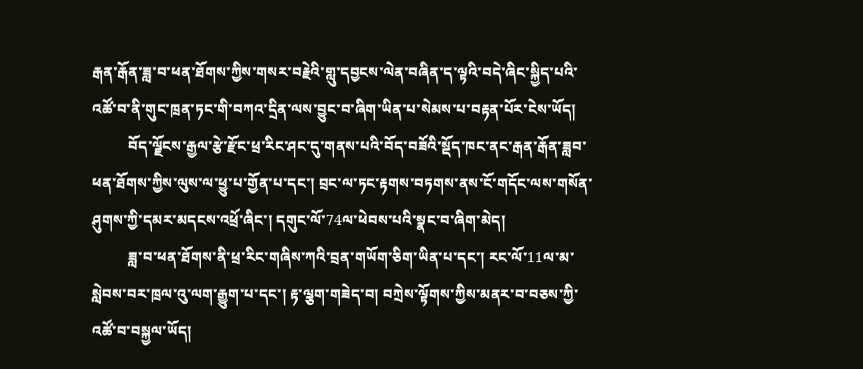རྒན་རྒོན་ཟླ་བ་ཕན་ཐོགས་ཀྱིས་གསར་བརྗེའི་གླུ་དབྱངས་ལེན་བཞིན་ད་ལྟའི་བདེ་ཞིང་སྐྱིད་པའི་འཚོ་བ་ནི་གུང་ཁྲན་ཏང་གི་བཀའ་དྲིན་ལས་བྱུང་བ་ཞིག་ཡིན་པ་སེམས་པ་བརྟན་པོར་ངེས་ཡོད།
          བོད་ལྗོངས་རྒྱལ་རྩེ་རྫོང་ཕྲ་རིང་ཤང་དུ་གནས་པའི་བོད་བཟོའི་སྡོད་ཁང་ནང་རྒན་རྒོན་ཟླབ་ཕན་ཐོགས་ཀྱིས་ལུས་ལ་ཕྱུ་པ་གྱོན་པ་དང་། བྲང་ལ་ཏང་རྟགས་བཏགས་ནས་ངོ་གདོང་ལས་གསོན་ཤུགས་ཀྱི་དམར་མདངས་འཕྲོ་ཞིང་། དགུང་ལོ་74ལ་ཕེབས་པའི་སྣང་བ་ཞིག་མེད།
          ཟླ་བ་ཕན་ཐོགས་ནི་ཕྲ་རིང་གཞིས་ཀའི་བྲན་གཡོག་ཅིག་ཡིན་པ་དང་། རང་ལོ་11ལ་མ་སླེབས་བར་ཁྲལ་འུ་ལག་རྒྱུག་པ་དང་། རྟ་ལྕག་གཟེད་བ། བཀྲེས་ལྟོགས་ཀྱིས་མནར་བ་བཅས་ཀྱི་འཚོ་བ་བསྐྱལ་ཡོད།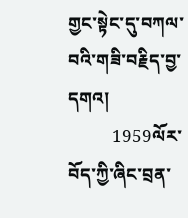གྱང་སྟེང་དུ་བཀལ་བའི་གཟི་བརྗིད་བྱ་དགའ།
          1959ལོར་བོད་ཀྱི་ཞིང་བྲན་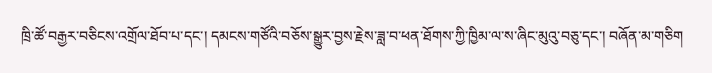ཁྲི་ཚོ་བརྒྱར་བཅིངས་འགྲོལ་ཐོབ་པ་དང་། དམངས་གཙོའི་བཅོས་སྒྱུར་བྱས་རྗེས་ཟླ་བ་ཕན་ཐོགས་ཀྱི་ཁྱིམ་ལ་ས་ཞིང་མུའུ་བཅུ་དང་། བཞོན་མ་གཅིག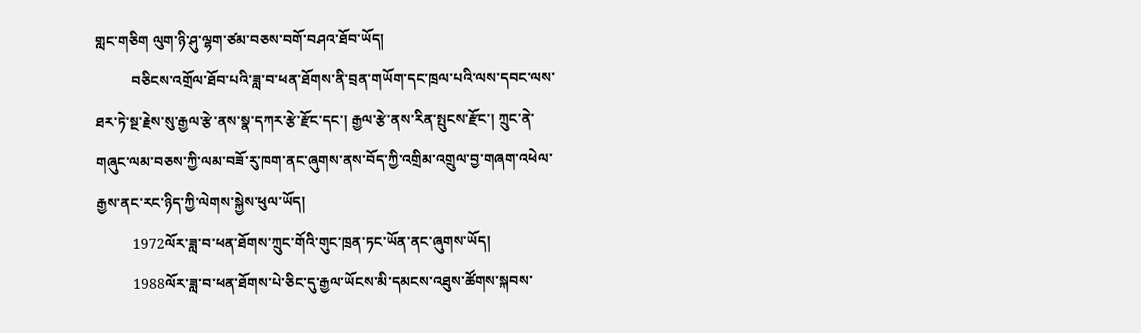གླང་གཅིག ལུག་ཉི་ཤུ་ལྷག་ཙམ་བཅས་བགོ་བཤའ་ཐོབ་ཡོད།
          བཅིངས་འགྲོལ་ཐོབ་པའི་ཟླ་བ་ཕན་ཐོགས་ནི་བྲན་གཡོག་དང་ཁྲལ་པའི་ལས་དབང་ལས་ཐར་ཏེ་སྔ་རྗེས་སུ་རྒྱལ་རྩེ་ནས་སྣ་དཀར་རྩེ་རྫོང་དང་། རྒྱལ་རྩེ་ནས་རིན་སྤུངས་རྫོང་། ཀྲུང་ནེ་གཞུང་ལམ་བཅས་ཀྱི་ལམ་བཟོ་རུ་ཁག་ནང་ཞུགས་ནས་བོད་ཀྱི་འགྲིམ་འགྲུལ་བྱ་གཞག་འཕེལ་རྒྱས་ནང་རང་ཉིད་ཀྱི་ལེགས་སྐྱེས་ཕུལ་ཡོད།
          1972ལོར་ཟླ་བ་ཕན་ཐོགས་ཀྲུང་གོའི་གུང་ཁྲན་ཏང་ཡོན་ནང་ཞུགས་ཡོད།
          1988ལོར་ཟླ་བ་ཕན་ཐོགས་པེ་ཅིང་དུ་རྒྱལ་ཡོངས་མི་དམངས་འཐུས་ཚོགས་སྐབས་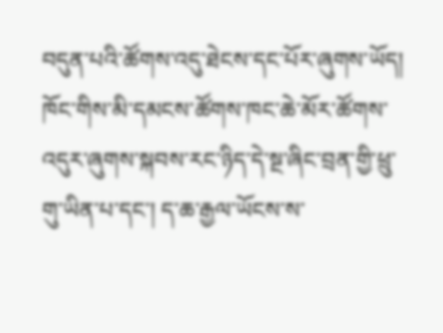བདུན་པའི་ཚོགས་འདུ་ཐེངས་དང་པོར་ཞུགས་ཡོད། ཁོང་གིས་མི་དམངས་ཚོགས་ཁང་ཆེ་མོར་ཚོགས་འདུར་ཞུགས་སྐབས་རང་ཉིད་དེ་སྔ་ཞིང་བྲན་གྱི་ཕྲུ་གུ་ཡིན་པ་དང་། ད་ཆ་རྒྱལ་ཡོངས་ས་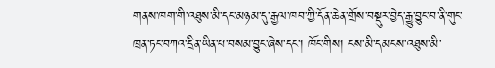གནས་ཁག་གི་འཐུས་མི་དང་མཉམ་དུ་རྒྱལ་ཁབ་ཀྱི་དོན་ཆེན་གྲོས་བསྡུར་བྱེད་རྒྱུ་བྱུང་བ་ནི་གུང་ཁྲན་ཏང་བཀའ་དྲིན་ཡིན་པ་བསམ་བྱུང་ཞེས་དང་། ཁོང་གིས། ངས་མི་དམངས་འཐུས་མི་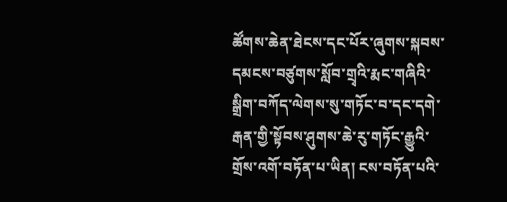ཚོགས་ཆེན་ཐེངས་དང་པོར་ཞུགས་སྐབས་དམངས་བཙུགས་སློབ་གྲྭའི་རྨང་གཞིའི་སྒྲིག་བཀོད་ལེགས་སུ་གཏོང་བ་དང་དགེ་རྒན་གྱི་སྟོབས་ཤུགས་ཆེ་རུ་གཏོང་རྒྱུའི་གྲོས་འགོ་བཏོན་པ་ཡིན། ངས་བཏོན་པའི་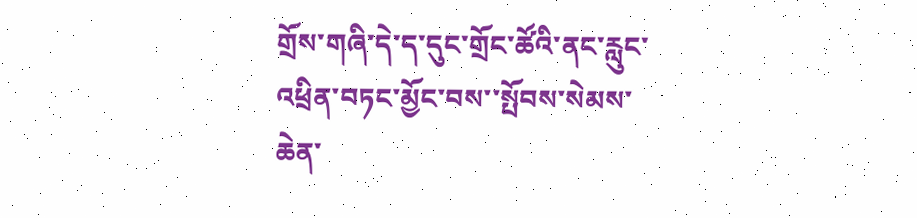གྲོས་གཞི་དེ་ད་དུང་གྲོང་ཚོའི་ནང་རླུང་འཕྲིན་བཏང་མྱོང་བས་་སྤོབས་སེམས་ཆེན་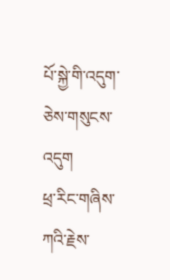པོ་སྐྱེ་གི་འདུག་ཅེས་གསུངས་འདུག
ཕྲ་རིང་གཞིས་ཀའི་རྗེས་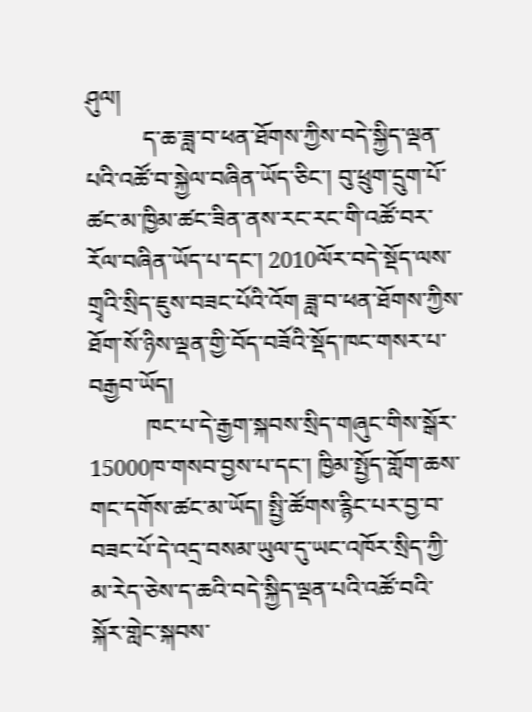ཤུལ།
          ད་ཆ་ཟླ་བ་ཕན་ཐོགས་ཀྱིས་བདེ་སྐྱིད་ལྡན་པའི་འཚོ་བ་སྐྱེལ་བཞིན་ཡོད་ཅིང་། བུ་ཕྲུག་དྲུག་པོ་ཚང་མ་ཁྱིམ་ཚང་ཟིན་ནས་རང་རང་གི་འཚོ་བར་རོལ་བཞིན་ཡོད་པ་དང་། 2010ལོར་བདེ་སྡོད་ལས་གྲྭའི་སྲིད་ཇུས་བཟང་པོའི་འོག ཟླ་བ་ཕན་ཐོགས་ཀྱིས་ཐོག་སོ་ཉིས་ལྡན་གྱི་བོད་བཟོའི་སྡོད་ཁང་གསར་པ་བརྒྱབ་ཡོད།
          ཁང་པ་དེ་རྒྱག་སྐབས་སྲིད་གཞུང་གིས་སྒོར་15000ཁ་གསབ་བྱས་པ་དང་། ཁྱིམ་སྤྱོད་གློག་ཆས་གང་དགོས་ཚང་མ་ཡོད། སྤྱི་ཚོགས་རྙིང་པར་བྱ་བ་བཟང་པོ་དེ་འདྲ་བསམ་ཡུལ་དུ་ཡང་འཁོར་སྲིད་ཀྱི་མ་རེད་ཅེས་ད་ཆའི་བདེ་སྐྱིད་ལྡན་པའི་འཚོ་བའི་སྐོར་གླེང་སྐབས་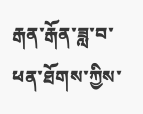རྒན་རྒོན་ཟླ་བ་ཕན་ཐོགས་ཀྱིས་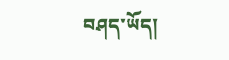བཤད་ཡོད།